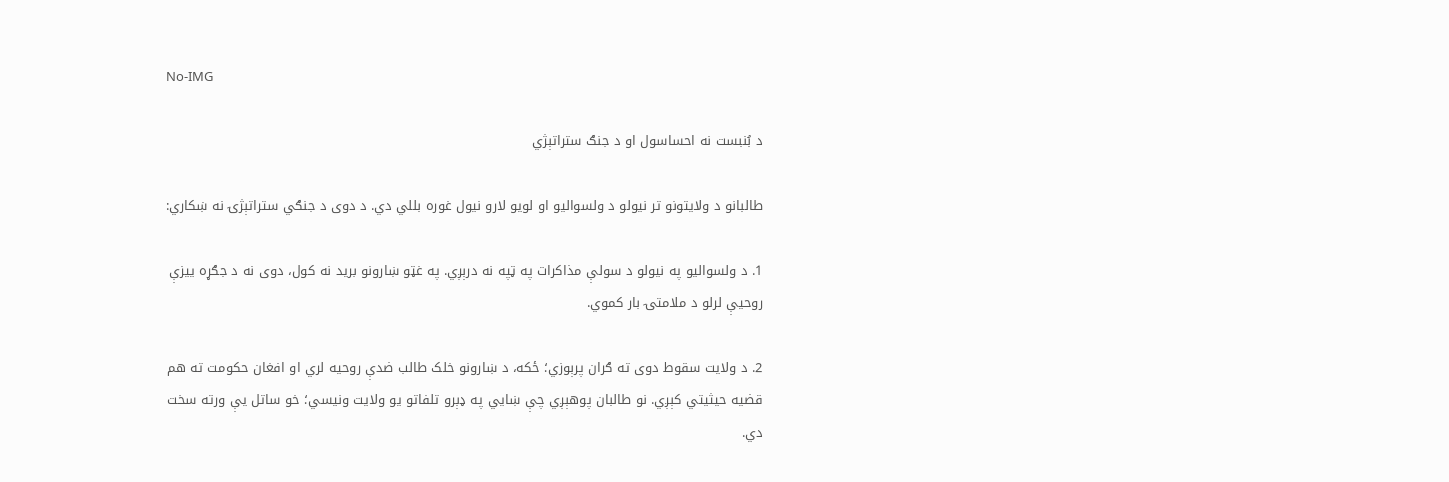No-IMG

د بُنبست نه احساسول او د جنګ ستراتېژي

طالبانو د ولایتونو تر نیولو د ولسوالیو او لویو لارو نیول غوره بللي دي. د دوی د جنګي ستراتېژۍ نه ښکاري:

1. د ولسوالیو په نیولو د سولې مذاکرات په ټپه نه درېږي. په غټو ښارونو برید نه کول، دوی نه د جګړه ییزې روحیې لرلو د ملامتۍ بار کموي.

2. د ولایت سقوط دوی ته ګران پرېوزي؛ ځکه، د ښارونو خلک طالب ضدې روحیه لري او افغان حکومت ته هم قضیه حیثیتي کېږي. نو طالبان پوهېږي چې ښایي په ډېرو تلفاتو یو ولایت ونیسي؛ خو ساتل یې ورته سخت دي.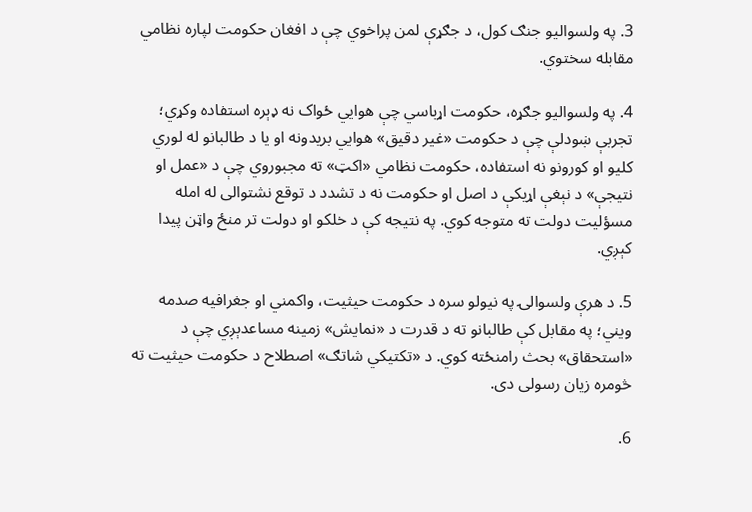3. په ولسوالیو جنګ کول، د جګړې لمن پراخوي چې د افغان حکومت لپاره نظامي مقابله سختوي.

4. په ولسوالیو جګړه، حکومت اړباسي چې هوایي ځواک نه ډېره استفاده وکړي؛ تجربې ښودلې چې د حکومت «غیر دقیق» هوایي بریدونه او یا د طالبانو له لوري کلیو او کورونو نه استفاده، حکومت نظامي «اکټ» ته مجبوروي چې د «عمل او نتیجې» د نېغې اړیکې د اصل او حکومت نه د تشدد د توقع نشتوالی له امله مسؤلیت دولت ته متوجه کوي. په نتیجه کې د خلکو او دولت تر منځ واټن پیدا کېږي.

5. د هرې ولسوالۍ په نیولو سره د حکومت حیثیت، واکمني او جغرافیه صدمه ویني؛ په مقابل کې طالبانو ته د قدرت د «نمایش» زمینه مساعدېږي چې د «استحقاق» بحث رامنځته کوي. د «تکتیکي شاتګ» اصطلاح د حکومت حیثیت ته څومره زیان رسولی دی.

6.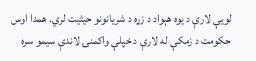لویې لارې د یوه هېواد د زړه د شریانونو حیثیت لري. همدا اوس حکومت د زمکې له لارې د خپلې واکمنۍ لاندې سیمو سره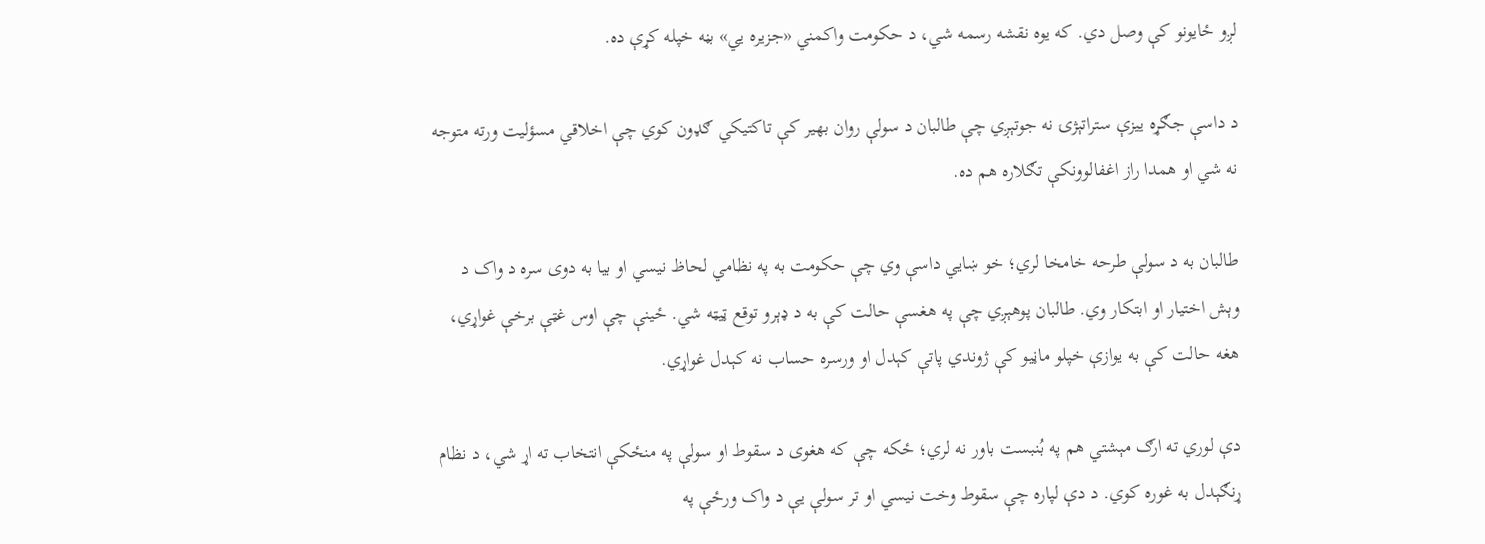لږو ځایونو کې وصل دي. که یوه نقشه رسمه شي، د حکومت واکمني «جزیره یي» بڼه خپله کړې ده.

د داسې جګړه ییزې ستراتېژۍ نه جوتېږي چې طالبان د سولې روان بهیر کې تاکتیکي ګډون کوي چې اخلاقي مسؤلیت ورته متوجه نه شي او همدا راز اغفالوونکې تګلاره هم ده.

طالبان به د سولې طرحه خامخا لري؛ خو ښایي داسې وي چې حکومت به په نظامي لحاظ نیسي او بیا به دوی سره د واک د وېش اختیار او ابتکار وي. طالبان پوهېږي چې په هغسې حالت کې به د ډېرو توقع ټیټه شي. ځینې چې اوس غټې برخې غواړي، هغه حالت کې به یوازې خپلو ماڼیو کې ژوندي پاتې کېدل او ورسره حساب نه کېدل غواړي.

دې لوري ته ارګ مېشتي هم په بُنبست باور نه لري؛ ځکه چې که هغوی د سقوط او سولې په منځکې انتخاب ته اړ شي، د نظام ړنګېدل به غوره کوي. د دې لپاره چې سقوط وخت نیسي او تر سولې یې د واک ورځې په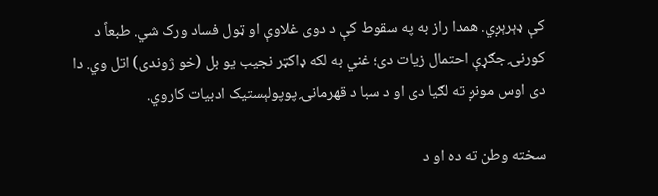کې ډېرېږي. همدا راز به په سقوط کې د دوی غلاوې او ټول فساد ورک شي. طبعاً د کورنۍ جګړې احتمال زیات دی؛ غني به لکه ډاکټر نجیب یو بل (خو ژوندی) اتل وي. دا دی اوس مونږ ته لګیا دی او د سبا د قهرمانۍ پوپولېستیک ادبیات کاروي.

سخته وطن ته ده او د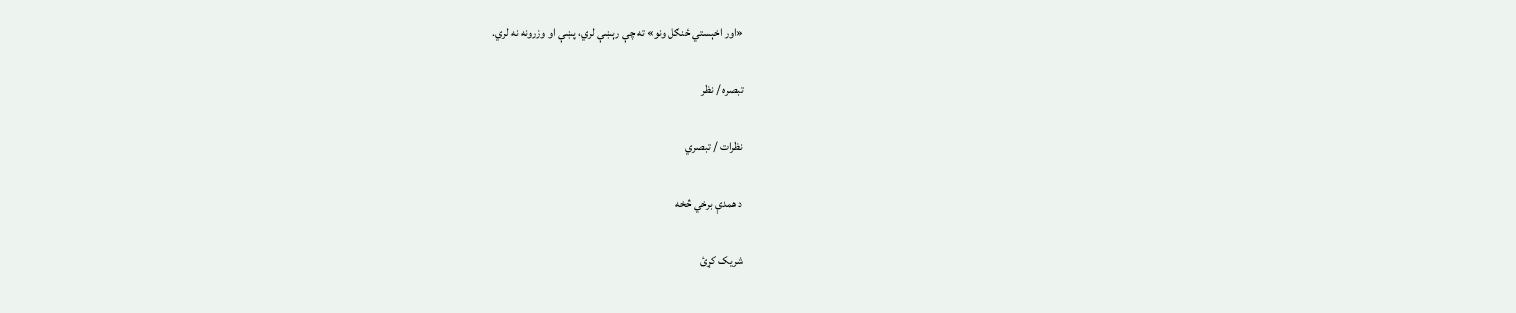«اور اخېستي ځنګل ونو» ته چې رېښې لري، پښې او وزرونه نه لري.

تبصره / نظر

نظرات / تبصري

د همدې برخي څخه

شریک کړئ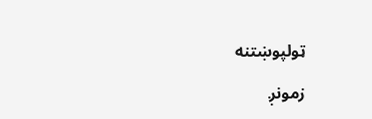ټولپوښتنه

زمونږ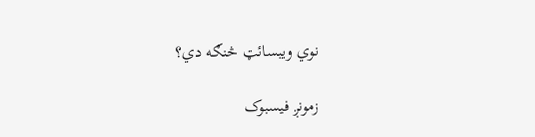نوي ویبسائټ څنګه دي؟

زمونږ فيسبوک